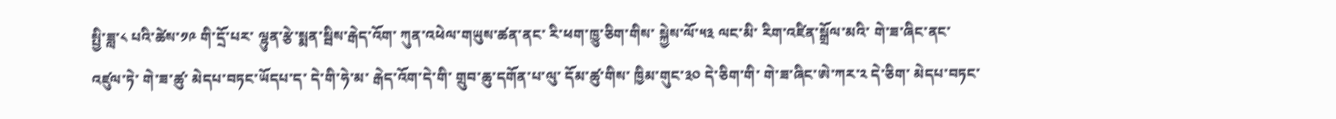སྤྱི་ཟླ་༨ པའི་ཚེས་༡༩ གི་དྲོ་པར་ ལྷུན་རྩེ་སྨན་སྦིས་རྒེད་འོག་ ཀུན་འཕེལ་གཡུས་ཚན་ནང་ རི་ཕག་ཁྱུ་ཅིག་གིས་ སྐྱེས་ལོ་༥༣ ལང་མི་ རིག་འཛིན་སྒྲོལ་མའི་ གེ་ཟ་ཞིང་ནང་འཛུལ་ཏེ་ གེ་ཟ་ཚུ་ མེདཔ་བཏང་ཡོདཔ་ད་ དེ་གི་ཧེ་མ་ རྒེད་འོག་དེ་གི་ གྲུབ་ཆུ་དགོན་པ་ལུ་ དོམ་ཚུ་གིས་ ཁྱིམ་གུང་༣༠ དེ་ཅིག་གི་ གེ་ཟ་ཞིང་ཨེ་ཀར་༢ དེ་ཅིག་ མེདཔ་བཏང་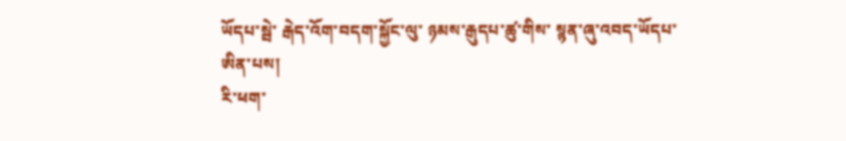ཡོདཔ་སྦེ་ རྒེད་འོག་བདག་སྐྱོང་ལུ་ ཉམས་རྒུདཔ་ཚུ་གིས་ སྙན་ཞུ་འབད་ཡོདཔ་ཨིན་པས།
རི་ཕག་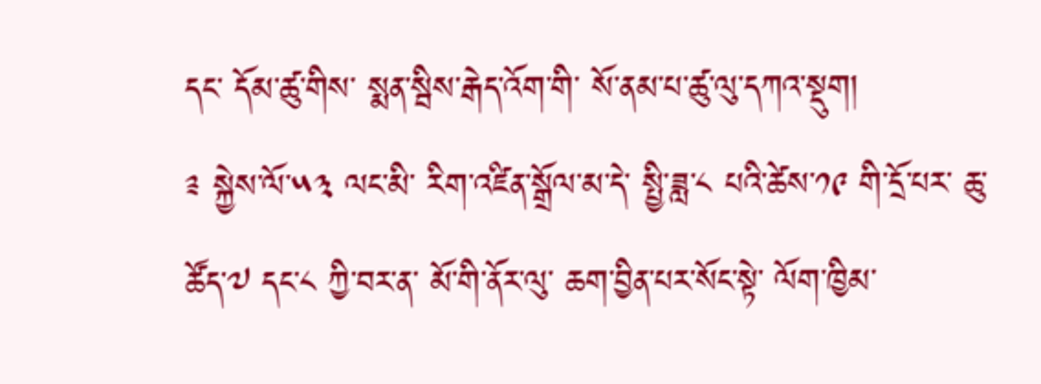དང་ དོམ་ཚུ་གིས་ སྨན་སྦིས་རྒེད་འོག་གི་ སོ་ནམ་པ་ཚུ་ལུ་དཀའ་སྡུག།
༉ སྐྱེས་ལོ་༥༣ ལང་མི་ རིག་འཛིན་སྒྲོལ་མ་དེ་ སྤྱི་ཟླ་༨ པའི་ཚེས་༡༩ གི་དྲོ་པར་ ཆུ་ཚོད་༧ དང་༨ ཀྱི་བར་ན་ མོ་གི་ནོར་ལུ་ ཆག་བྱིན་པར་སོང་སྟེ་ ལོག་ཁྱིམ་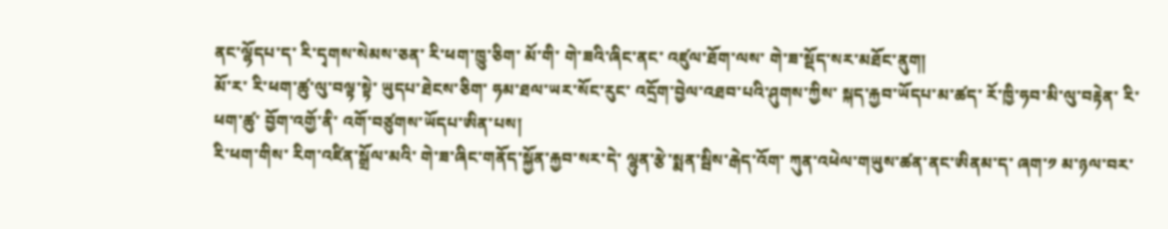ནང་ལྷོདཔ་ད་ རི་དྭགས་སེམས་ཅན་ རི་ཕག་ཁྱུ་ཅིག་ མོ་གི་ གེ་ཟའི་ཞིང་ནང་ འཛུལ་ཐོག་ལས་ གེ་ཟ་སྡོད་སར་མཐོང་ནུག།
མོ་ར་ རི་ཕག་ཚུ་ལུ་བལྟ་སྟེ་ ཡུདཔ་ཐེངས་ཅིག་ ཧམ་ཐལ་ཡར་སོང་རུང་ འདྲོག་བྱེལ་འཐབ་པའི་ཤུགས་ཀྱིས་ སྐད་རྐྱབ་ཡོདཔ་མ་ཚད་ རོ་ཁྱི་ཧབ་མི་ལུ་བརྟེན་ རི་ཕག་ཚུ་ བྱོག་འགྱོ་ནི་ འགོ་བཙུགས་ཡོདཔ་ཨིན་པས།
རི་ཕག་གིས་ རིག་འཛིན་སྒྲོལ་མའི་ གེ་ཟ་ཞིང་གནོད་སྐྱོན་རྐྱབ་སར་དེ་ ལྷུན་རྩེ་སྨན་སྦིས་རྒེད་འོག་ ཀུན་འཕེལ་གཡུས་ཚན་ནང་ཨིནམ་ད་ ཞག་༡ མ་ཉལ་བར་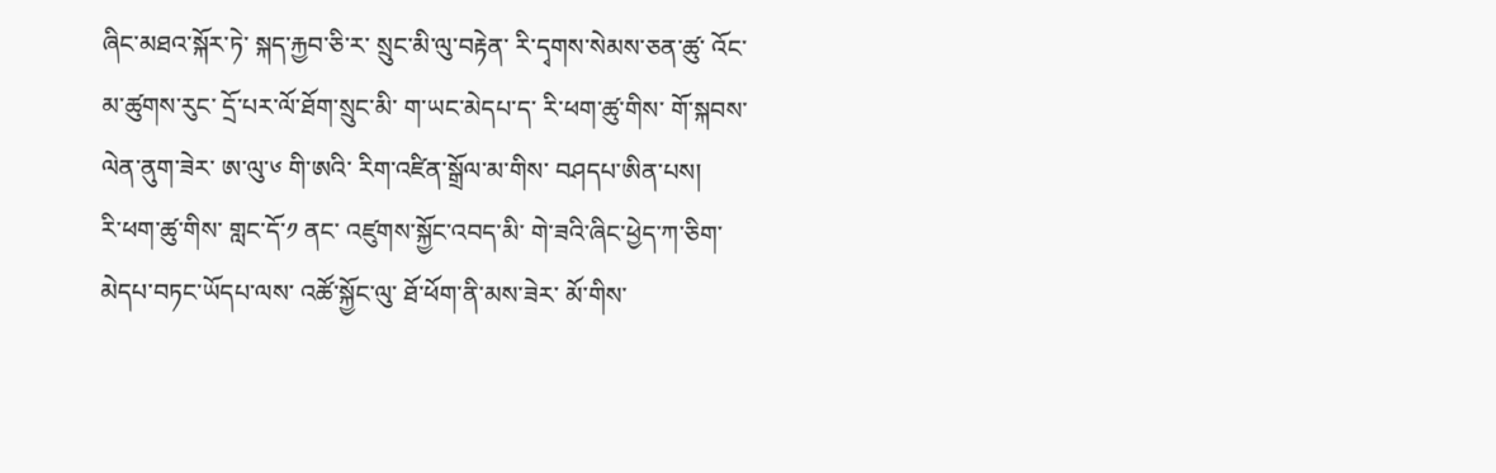ཞིང་མཐའ་སྐོར་ཏེ་ སྐད་རྐྱབ་ཅི་ར་ སྲུང་མི་ལུ་བརྟེན་ རི་དྭགས་སེམས་ཅན་ཚུ་ འོང་མ་ཚུགས་རུང་ དྲོ་པར་ལོ་ཐོག་སྲུང་མི་ ག་ཡང་མེདཔ་ད་ རི་ཕག་ཚུ་གིས་ གོ་སྐབས་ལེན་ནུག་ཟེར་ ཨ་ལུ་༦ གི་ཨའི་ རིག་འཛིན་སྒྲོལ་མ་གིས་ བཤདཔ་ཨིན་པས།
རི་ཕག་ཚུ་གིས་ གླང་དོ་༡ ནང་ འཛུགས་སྐྱོང་འབད་མི་ གེ་ཟའི་ཞིང་ཕྱེད་ཀ་ཅིག་ མེདཔ་བཏང་ཡོདཔ་ལས་ འཚོ་སྐྱོང་ལུ་ ཐོ་ཕོག་ནི་མས་ཟེར་ མོ་གིས་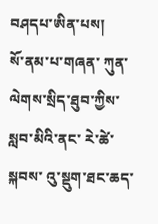བཤདཔ་ཨིན་པས།
སོ་ནམ་པ་གཞན་ ཀུན་ལེགས་སྲིད་ཐུབ་ཀྱིས་ སླབ་མིའི་ནང་ རེ་ཚེ་སྐབས་ འུ་སྡུག་ཐང་ཆད་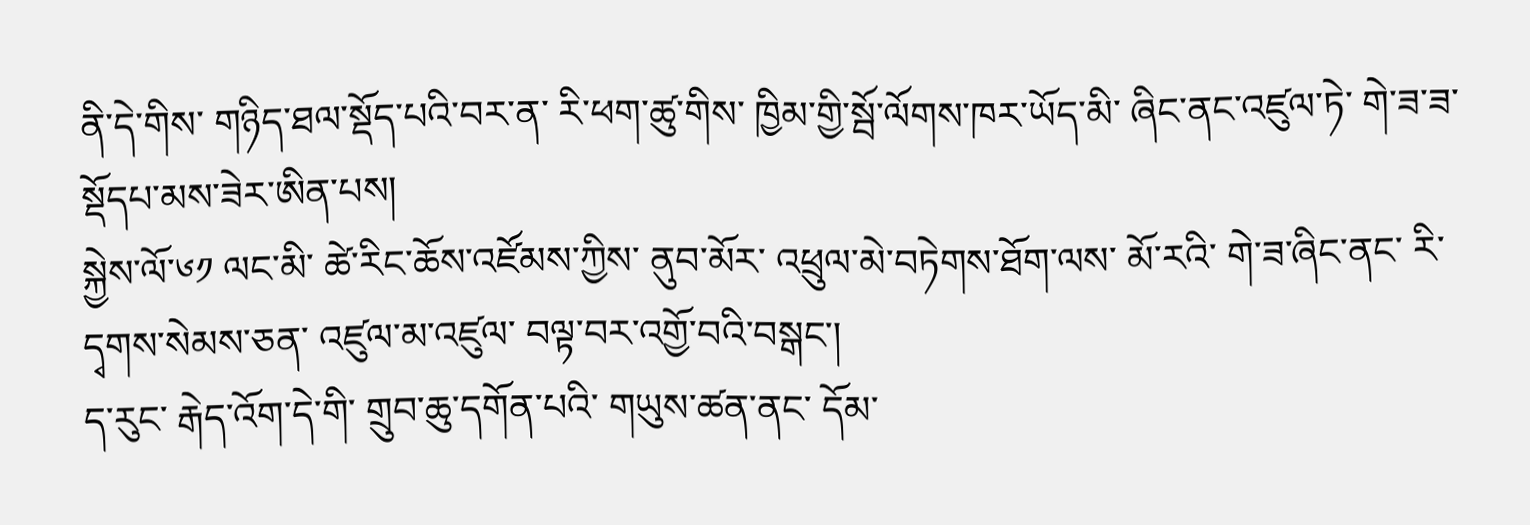ནི་དེ་གིས་ གཉིད་ཐལ་སྡོད་པའི་བར་ན་ རི་ཕག་ཚུ་གིས་ ཁྱིམ་གྱི་སྦོ་ལོགས་ཁར་ཡོད་མི་ ཞིང་ནང་འཛུལ་ཏེ་ གེ་ཟ་ཟ་སྡོདཔ་མས་ཟེར་ཨིན་པས།
སྐྱེས་ལོ་༦༡ ལང་མི་ ཚེ་རིང་ཆོས་འཛོམས་ཀྱིས་ ནུབ་མོར་ འཕྲུལ་མེ་བཏེགས་ཐོག་ལས་ མོ་རའི་ གེ་ཟ་ཞིང་ནང་ རི་དྭགས་སེམས་ཅན་ འཛུལ་མ་འཛུལ་ བལྟ་བར་འགྱོ་བའི་བསྒང་།
ད་རུང་ རྒེད་འོག་དེ་གི་ གྲུབ་ཆུ་དགོན་པའི་ གཡུས་ཚན་ནང་ དོམ་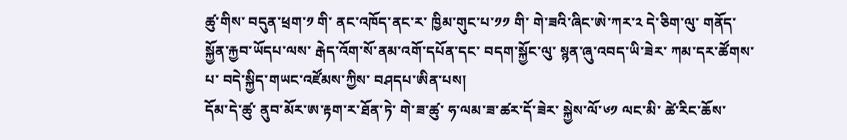ཚུ་གིས་ བདུན་ཕྲག་༡ གི་ ནང་འཁོད་ནང་ར་ ཁྱིམ་གུང་པ་༡༡ གི་ གེ་ཟའི་ཞིང་ཨེ་ཀར་༢ དེ་ཅིག་ལུ་ གནོད་སྐྱོན་རྐྱབ་ཡོདཔ་ལས་ རྒེད་འོག་སོ་ནམ་འགོ་དཔོན་དང་ བདག་སྐྱོང་ལུ་ སྙན་ཞུ་འབད་ཡི་ཟེར་ ཀམ་དར་ཚོགས་པ་ བདེ་སྐྱིད་གཡང་འཛོམས་ཀྱིས་ བཤདཔ་ཨིན་པས།
དོམ་དེ་ཚུ་ ནུབ་མོར་ཨ་རྟག་ར་ཐོན་ཏེ་ གེ་ཟ་ཚུ་ ཧ་ལམ་ཟ་ཚར་དོ་ཟེར་ སྐྱེས་ལོ་༦༡ ལང་མི་ ཚེ་རིང་ཆོས་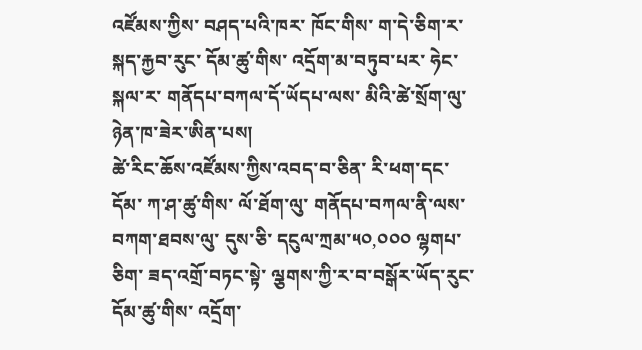འཛོམས་ཀྱིས་ བཤད་པའི་ཁར་ ཁོང་གིས་ ག་དེ་ཅིག་ར་ སྐད་རྐྱབ་རུང་ དོམ་ཚུ་གིས་ འདྲོག་མ་བཏུབ་པར་ ཧེང་སྐལ་ར་ གནོདཔ་བཀལ་དོ་ཡོདཔ་ལས་ མིའི་ཚེ་སྲོག་ལུ་ ཉེན་ཁ་ཟེར་ཨིན་པས།
ཚེ་རིང་ཆོས་འཛོམས་ཀྱིས་འབད་བ་ཅིན་ རི་ཕག་དང་ དོམ་ ཀ་ཤ་ཚུ་གིས་ ལོ་ཐོག་ལུ་ གནོདཔ་བཀལ་ནི་ལས་ བཀག་ཐབས་ལུ་ དུས་ཅི་ དངུལ་ཀྲམ་༥༠,༠༠༠ ལྷགཔ་ཅིག་ ཟད་འགྲོ་བཏང་སྟེ་ ལྕགས་ཀྱི་ར་བ་བསྒོར་ཡོད་རུང་ དོམ་ཚུ་གིས་ འདྲོག་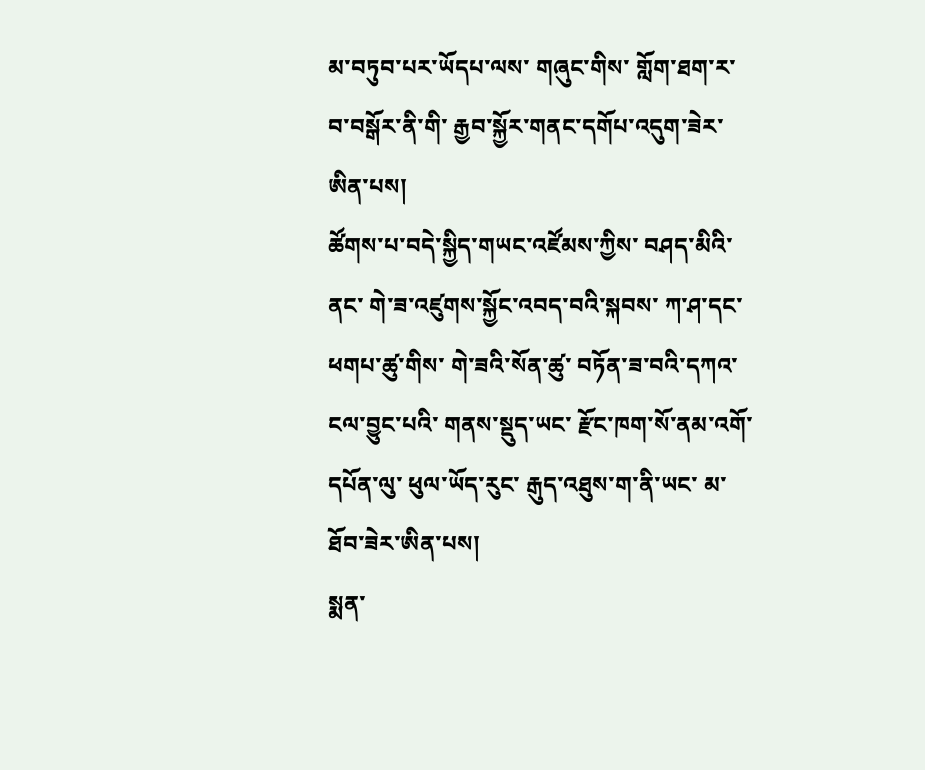མ་བཏུབ་པར་ཡོདཔ་ལས་ གཞུང་གིས་ གློག་ཐག་ར་བ་བསྒོར་ནི་གི་ རྒྱབ་སྐྱོར་གནང་དགོཔ་འདུག་ཟེར་ཨིན་པས།
ཚོགས་པ་བདེ་སྐྱིད་གཡང་འཛོམས་ཀྱིས་ བཤད་མིའི་ནང་ གེ་ཟ་འཛུགས་སྐྱོང་འབད་བའི་སྐབས་ ཀ་ཤ་དང་ ཕགཔ་ཚུ་གིས་ གེ་ཟའི་སོན་ཚུ་ བཏོན་ཟ་བའི་དཀའ་ངལ་བྱུང་པའི་ གནས་སྡུད་ཡང་ རྫོང་ཁག་སོ་ནམ་འགོ་དཔོན་ལུ་ ཕུལ་ཡོད་རུང་ རྒུད་འཐུས་ག་ནི་ཡང་ མ་ཐོབ་ཟེར་ཨིན་པས།
སྨན་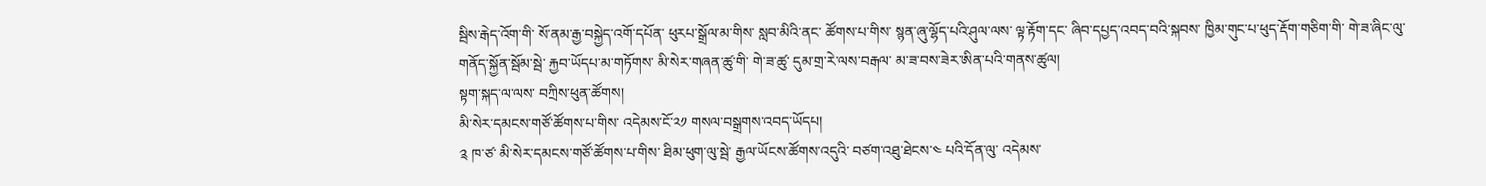སྦིས་རྒེད་འོག་གི་ སོ་ནམ་རྒྱ་བསྐྱེད་འགོ་དཔོན་ ཕུརཔ་སྒྲོལ་མ་གིས་ སླབ་མིའི་ནང་ ཚོགས་པ་གིས་ སྙན་ཞུ་ལྷོད་པའི་ཤུལ་ལས་ ལྟ་རྟོག་དང་ ཞིབ་དཔྱད་འབད་བའི་སྐབས་ ཁྱིམ་གུང་པ་ཕུད་རྡོག་གཅིག་གི་ གེ་ཟ་ཞིང་ལུ་ གནོད་སྐྱོན་སྦོམ་སྦེ་ རྐྱབ་ཡོདཔ་མ་གཏོགས་ མི་སེར་གཞན་ཚུ་གི་ གེ་ཟ་ཚུ་ དུམ་གྲ་རེ་ལས་བརྒལ་ མ་ཟ་བས་ཟེར་ཨིན་པའི་གནས་ཚུལ།
སྟག་སྐད་ལ་ལས་ བཀྲིས་ཕུན་ཚོགས།
མི་སེར་དམངས་གཙོ་ཚོགས་པ་གིས་ འདེམས་ངོ་༢༡ གསལ་བསྒྲགས་འབད་ཡོདཔ།
༉ ཁ་ཙ་ མི་སེར་དམངས་གཙོ་ཚོགས་པ་གིས་ ཐིམ་ཕུག་ལུ་སྦེ་ རྒྱལ་ཡོངས་ཚོགས་འདུའི་ བཙག་འཐུ་ཐེངས་༤ པའི་དོན་ལུ་ འདེམས་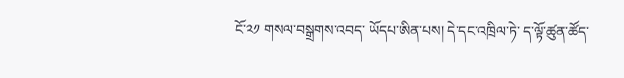ངོ་༢༡ གསལ་བསྒྲགས་འབད་ ཡོདཔ་ཨིན་པས། དེ་དང་འཁྲིལ་ཏེ་ ད་ལྟོ་ཚུན་ཚོད་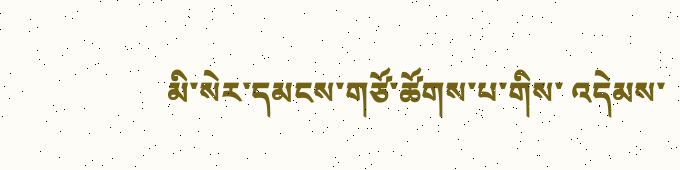མི་སེར་དམངས་གཙོ་ཚོགས་པ་གིས་ འདེམས་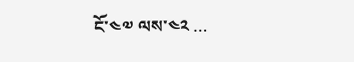ངོ་༤༧ ལས་༤༢ …